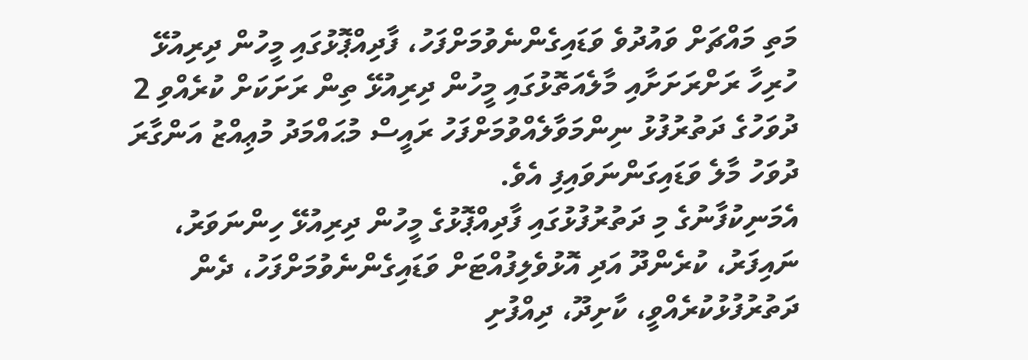މަތި މައްޗަށް ވައުދުވެ ވަޑައިގެންނެވުމަށްފަހު، ފާދިއްޕޮޅުގައި މީހުން ދިރިއުޅޭ ހުރިހާ ރަށްރަށަށާއި މާލެއަތޮޅުގައި މީހުން ދިރިއުޅޭ ތިން ރަށަކަށް ކުރެއްވި 2 ދުވަހުގެ ދަތުރުފުޅު ނިންމަވާލެއްވުމަށްފަހު ރައީސް މުޙައްމަދު މުޢިއްޒު އަންގާރަ ދުވަހު މާލެ ވަޑައިގަންނަވައިފި އެވެ.
އެމަނިކުފާނުގެ މި ދަތުރުފުޅުގައި ފާދިއްޕޮޅުގެ މީހުން ދިރިއުޅޭ ހިންނަވަރު، ނައިފަރު، ކުރެންދޫ އަދި އޮޅުވެލިފުއްޓަށް ވަޑައިގެންނެވުމަށްފަހު، ދެން ދަތުރުފުޅުކުރެއްވީ، ކާށިދޫ، ދިއްފުށި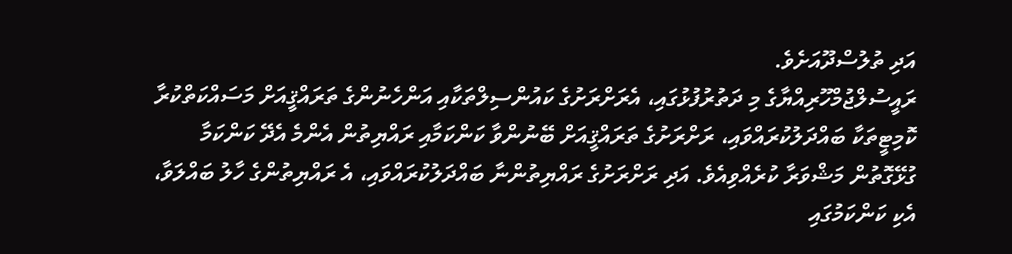އަދި ތުލުސްދޫއަށެވެ.
ރައީސުލްޖުމްހޫރިއްޔާގެ މި ދަތުރުފުޅުގައި، އެރަށްރަށުގެ ކައުންސިލްތަކާއި އަންހެނުންގެ ތަރައްޤީއަށް މަސައްކަތްކުރާ ކޮމިޓީތަކާ ބައްދަލުކުރައްވައި، ރަށްރަށުގެ ތަރައްޤީއަށް ބޭނުންވާ ކަންކަމާއި ރައްޔިތުން އެންމެ އެދޭ ކަންކަމާ ގުޅޭގޮތުން މަޝްވަރާ ކުރެއްވިއެވެ. އަދި ރަށްރަށުގެ ރައްޔިތުންނާ ބައްދަލުކުރައްވައި، އެ ރައްޔިތުންގެ ހާލު ބައްލަވާ، އެކި ކަންކަމުގައި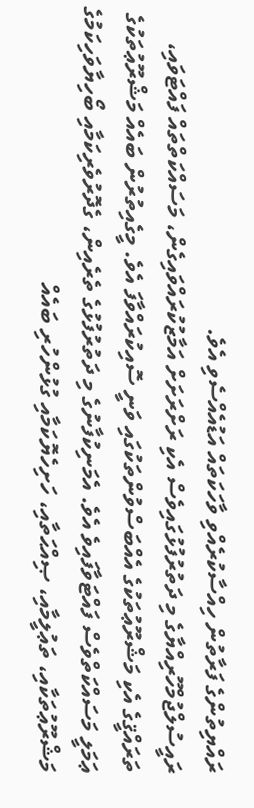ރައްޔިތުންގެ ފަރާތުން ހިއްސާކުރެއްވި ވާހަކަތައް އަޑުއެއްސެވި އެވެ.
ރައީސުލްޖުމްހޫރިއްޔާގެ މި ދަތުރުފުޅުގައިވެސް އެކި ރަށްރަށަށް އަމާޒުކުރައްވައިގެން، މަސައްކަތްތައް ފައްޓަވައި، ތަރައްޤީގެ އެކި މަޝްރޫޢުތަކުގެ އެއްބަސްވުންތަކުގައި ވަނީ ސޮއިކުރައްވާފަ އެވެ. މީގެއިތުރުން ބައެއް މަޝްރޫޢުތަކުގެ ޢަމަލީ މަސައްކަތްވެސް ފައްޓަވާފައިވެ އެވެ. އެމަނިކުފާނުގެ މި ދަތުރުފުޅުގެ ތެރެއިން، ގެދޮރުވެރިކަމާއި ބޯހިޔާވަހިކަމުގެ މަޝްރޫޢުތަކާއި، ތަޢުލީމާއި، ޞިއްޙަތާއި، ހަށިހެޔޮކަމާއި ގުޅުންހުރި ބައެއް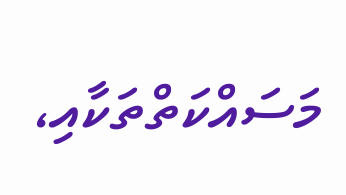މަސައްކަތްތަކާއި،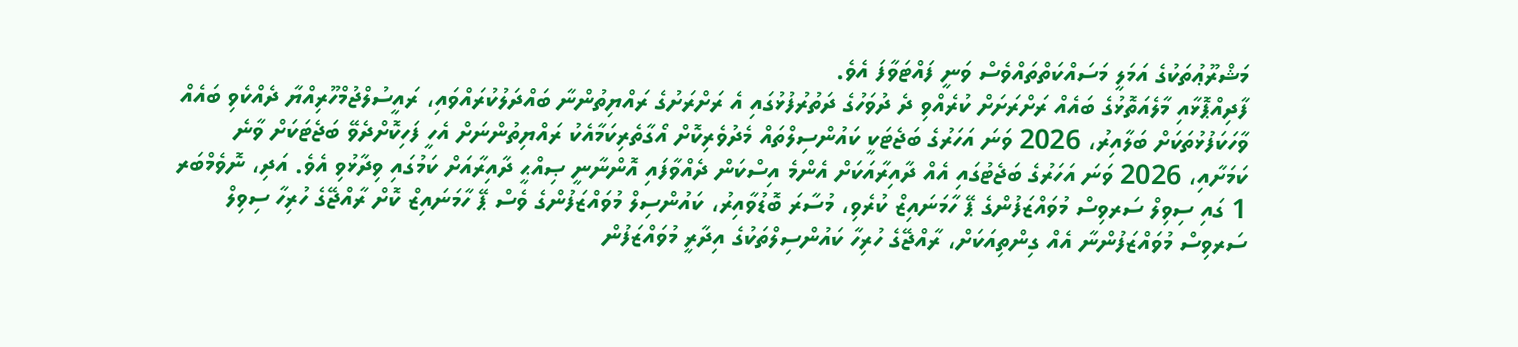މަޝްރޫޢުތަކުގެ އަމަލީ މަސައްކަތްތައްވެސް ވަނީ ފައްޓަވާފަ އެވެ.
ފާދިއްޕޮޅާއި މާލެއަތޮޅުގެ ބައެއް ރަށްރަށަށް ކުރެއްވި ދެ ދުވަހުގެ ދަތުރުފުޅުގައި އެ ރަށްރަށުގެ ރައްޔިތުންނާ ބައްދަލުކުރައްވައި، ރައީސުލްޖުމްހޫރިއްޔާ ދެއްކެވި ބައެއް ވާހަކަފުޅުތަކަށް ބަލާއިރު، 2026 ވަނަ އަހަރުގެ ބަޖެޓަކީ ކައުންސިލްތައް މެދުވެރިކޮށް އޯގާތެރިކަމާއެކު ރައްޔިތުންނަށް އެހީ ފަހިކޮށްދެވޭ ބަޖެޓަކަށް ވާނެ ކަމަށާއި، 2026 ވަނަ އަހަރުގެ ބަޖެޓުގައި އެއް ދާއިރާއަކަށް އެންމެ އިސްކަން ދެއްވާފައި އޮންނާނީ ޞިއްޙީ ދާއިރާއަށް ކަމުގައި ވިދާޅުވި އެވެ. އަދި، ނޮވެމްބަރ 1 ގައި ސިވިލް ސަރވިސް މުވައްޒަފުންގެ ޕޭ ހާމަނައިޒް ކުރެވި، މުސާރަ ބޮޑުވާއިރު، ކައުންސިލް މުވައްޒަފުންގެ ވެސް ޕޭ ހާމަނައިޒް ކޮށް ރާއްޖޭގެ ހުރިހާ ސިވިލް ސަރވިސް މުވައްޒަފުންނާ އެއް ގިންތިއަކަށް، ރާއްޖޭގެ ހުރިހާ ކައުންސިލްތަކުގެ އިދާރީ މުވައްޒަފުން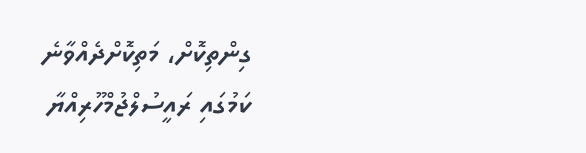ގިންތިކޮށް، މަތިކޮށްދެއްވާނެ ކަމުގައި ރައީސުލްޖުމްހޫރިއްޔާ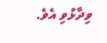ވިދާޅުވި އެވެ.